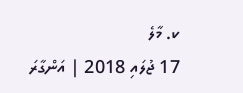ކ. މާލެ
17 ޖުލައި 2018 | އަންގާރަ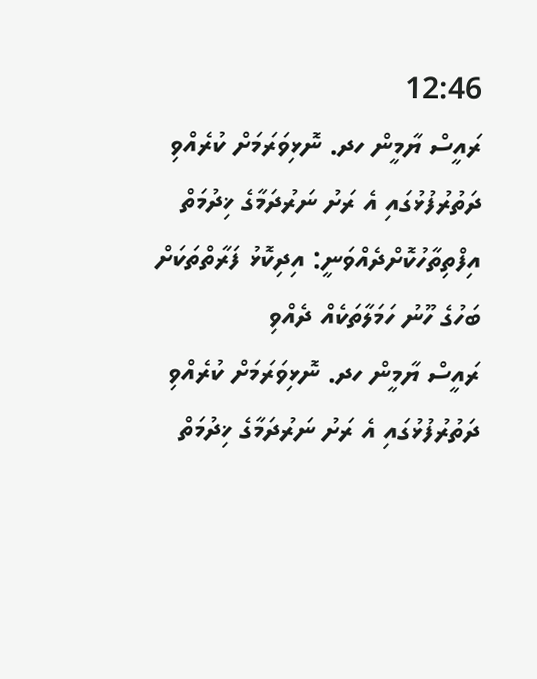12:46
ރައީސް ޔާމީން ހދ. ނޮޅިވަރަމަށް ކުރެއްވި ދަތުރުފުޅުގައި އެ ރަށު ނަރުދަމާގެ ޚިދުމަތް އިފްތިތާހުކޮށްދެއްވަނީ: އިދިކޮޅު ފަރާތްތަކަށް ބަހުގެ ހޫނު ހަމަލާތަކެއް ދެއްވި
ރައީސް ޔާމީން ހދ. ނޮޅިވަރަމަށް ކުރެއްވި ދަތުރުފުޅުގައި އެ ރަށު ނަރުދަމާގެ ޚިދުމަތް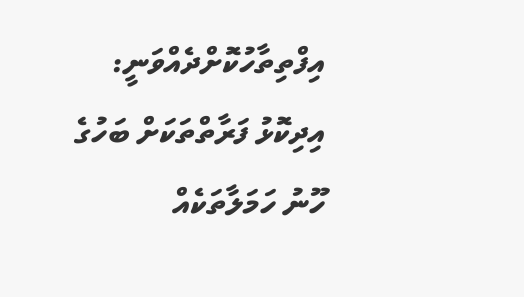އިފްތިތާހުކޮށްދެއްވަނީ: އިދިކޮޅު ފަރާތްތަކަށް ބަހުގެ ހޫނު ހަމަލާތަކެއް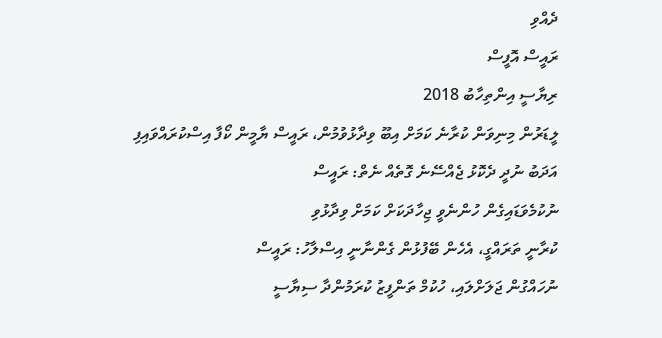ދެއްވި
ރައީސް އޮފީސް
ރިޔާސީ އިންތިހާބު 2018
ލީޑަރުން މިނިވަން ކުރާނެ ކަމަށް އިބޫ ވިދާޅުވުމުން، ރައީސް ޔާމީން ކޯފާ އިސްކުރައްވައިފި
އަދަބު ނުދީ ދެކޮޅު ޖެއްސޭނެ ގޮތެއް ނެތް: ރައީސް
ނުކުމެވަޑައިގެން ހުންނެވީ ޖިހާދަކަށް ކަމަށް ވިދާޅުވި
ކުރާނީ ތަރައްގީ، އެހެން ބޭފުޅުން ގެންނާނީ އިސްލާހު: ރައީސް
ނުހައްގުން ޖަލަށްލައި، ހުކުމް ތަންފީޒު ކުރަމުންދާ ސިޔާސީ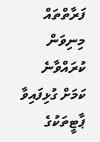ފަރާތްތައް މިނިވަން ކުރައްވާނެ ކަމަށް ގުޅިފައިވާ ޕާޓީތަކުގެ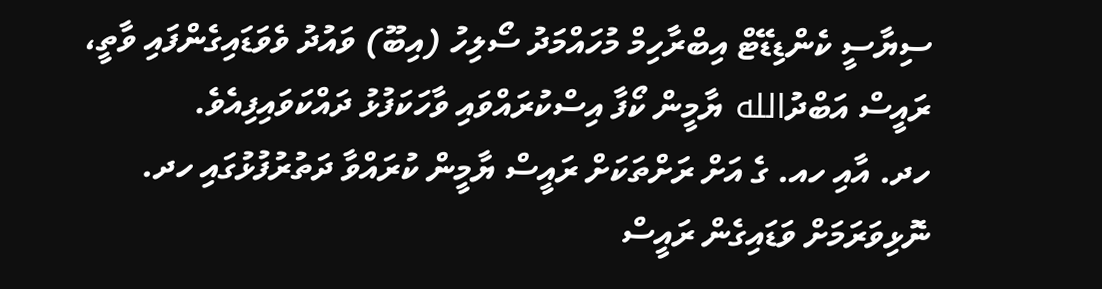ސިޔާސީ ކެންޑިޑޭޓް އިބްރާހިމް މުހައްމަދު ސޯލިހު (އިބޫ) ވައުދު ވެވަޑައިގެންފައި ވާތީ، ރައީސް އަބްދުالله ޔާމީން ކޯފާ އިސްކުރައްވައި ވާހަކަފުޅު ދައްކަވައިފިއެވެ.
ހދ. އާއި ހއ. ގެ އަށް ރަށްތަކަށް ރައީސް ޔާމީން ކުރައްވާ ދަތުރުފުޅުގައި ހދ. ނޮޅިވަރަމަށް ވަޑައިގެން ރައީސް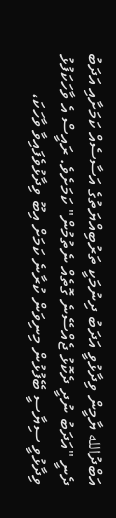އަބްދުالله ޔާމީން ވިދާޅުވީ އަދަބު ދިނުމަކީ ތަރުބިއްޔަތުގެ އަސާސެއް ކަމަށާއި އަދަބު ދެނީ "އަދަބު ނުދީ ދެކޮޅު ޖެއްސޭނެ ގޮތެއް ނެތުމުން" ކަމަށެވެ. ރައީސް އެ ވާހަކަފުޅު ވިދާޅުވީ ސިޔާސީ ބޭފުޅުން މިނިވަން ކުރާނެ ކަމަށް އިބޫ ވިދާޅުވެފައިވާ ވާހަކަ،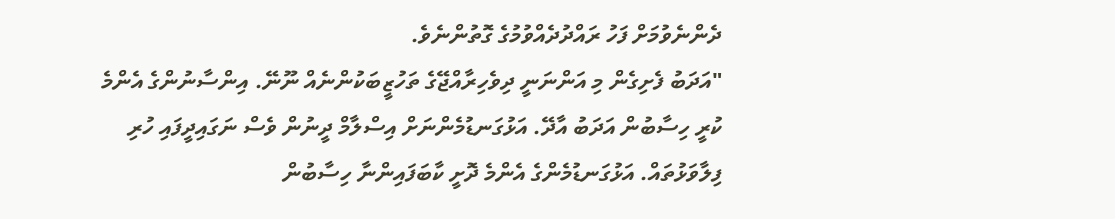ދެންނެވުމަށް ފަހު ރައްދުދެއްވުމުގެ ގޮތުންނެވެ.
"އަދަބު ފެށިގެން މި އަންނަނީ ދިވެހިރާއްޖޭގެ ތަހުޒީބަކުންނެއް ނޫނޭ. އިންސާނުންގެ އެންމެ ކުރީ ހިސާބުން އަދަބު އާދޭ. އަޅުގަނޑުމެންނަށް އިސްލާމް ދީނުން ވެސް ނަގައިދީފައި ހުރި ފިލާވަޅުތައް. އަޅުގަނޑުމެންގެ އެންމެ ދޮށީ ކާބަފައިންނާ ހިސާބުން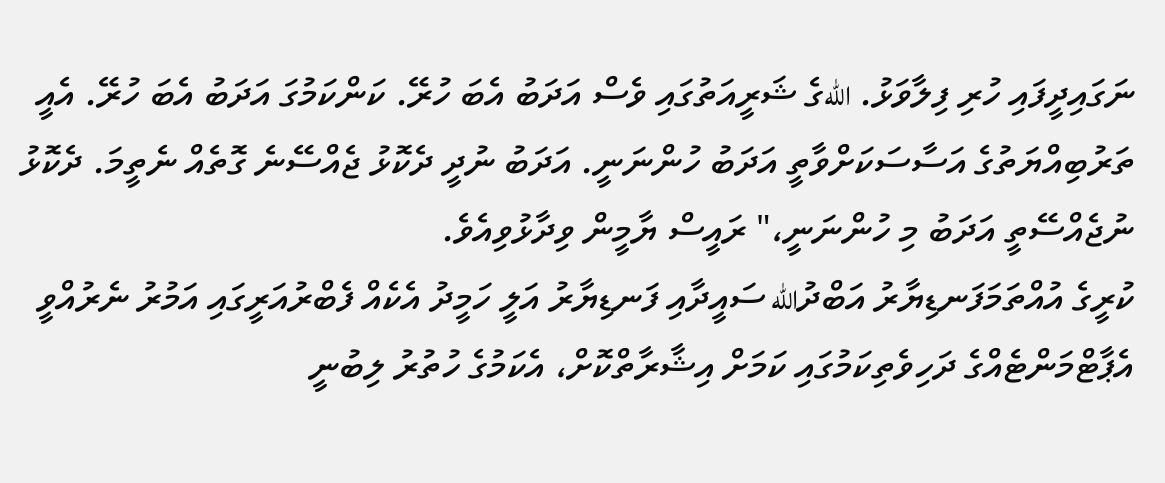ނަގައިދީފައި ހުރި ފިލާވަޅު. اللهގެ ޝަރީއަތުގައި ވެސް އަދަބު އެބަ ހުރޭ. ކަންކަމުގަ އަދަބު އެބަ ހުރޭ. އެއީ ތަރުބިއްޔަތުގެ އަސާސަކަށްވާތީ އަދަބު ހުންނަނީ. އަދަބު ނުދީ ދެކޮޅު ޖެއްސޭނެ ގޮތެއް ނެތީމަ. ދެކޮޅު ނުޖެއްސޭތީ އަދަބު މި ހުންނަނީ،" ރައީސް ޔާމީން ވިދާޅުވިއެވެ.
ކުރީގެ އުއްތަމަފަނޑިޔާރު އަބްދުالله ސައީދާއި ފަނޑިޔާރު އަލީ ހަމީދު އެކެއް ފެބްރުއަރީގައި އަމުރު ނެރުއްވީ އެޕާޓްމަންޓެއްގެ ދަހިވެތިކަމުގައި ކަމަށް އިޝާރާތްކޮށް، އެކަމުގެ ހުތުރު ލިބުނީ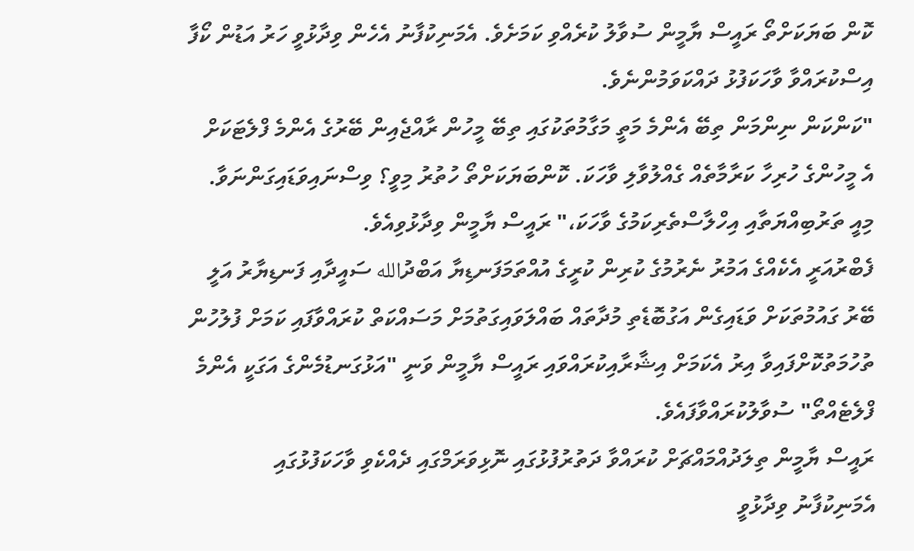ކޮން ބަޔަކަށްތޯ ރައީސް ޔާމީން ސުވާލު ކުރެއްވި ކަމަށެވެ. އެމަނިކުފާނު އެހެން ވިދާޅުވީ ހަރު އަޑުން ކޯފާ އިސްކުރައްވާ ވާހަކަފުޅު ދައްކަވަމުންނެވެ.
"ކަންކަން ނިންމަން ތިބޭ އެންމެ މަތީ މަގާމުތަކުގައި ތިބޭ މީހުން ރާއްޖެއިން ބޭރުގެ އެންމެ ފްލެޓަކަށް އެ މީހުންގެ ހުރިހާ ކަރާމާތެއް ގެއްލުވާލި ވާހަކަ. ކޮންބަޔަކަށްތޯ ހުތުރު މިވީ؟ ވިސްނައިވަޑައިގަންނަވާ. މިއީ ތަރުބިއްޔަތާއި އިހްލާސްތެރިކަމުގެ ވާހަކަ،" ރައީސް ޔާމީން ވިދާޅުވިއެވެ.
ފެބްރުއަރީ އެކެއްގެ އަމުރު ނެރުމުގެ ކުރިން ކުރީގެ އުއްތަމަފަނޑިޔާ އަބްދުالله ސައީދާއި ފަނޑިޔާރު އަލީ ބޭރު ގައުމުތަކަށް ވަޑައިގެން އަގުބޮޑެތި މުދާތައް ބައްލަވައިގަތުމަށް މަސައްކަތް ކުރައްވާފައި ކަމަށް ފުލުހުން ތުހުމަތުކޮށްފައިވާ އިރު އެކަމަށް އިޝާރާއިކުރައްވައި ރައީސް ޔާމީން ވަނީ "އަޅުގަނޑުމެންގެ އަގަކީ އެންމެ ފްލެޓެއްތޯ" ސުވާލުކުރައްވާފައެވެ.
ރައީސް ޔާމީން ތިލަދުއްމައްޗަށް ކުރައްވާ ދަތުރުފުޅުގައި ނޮޅިވަރަމްގައި ދެއްކެވި ވާހަކަފުޅުގައި އެމަނިކުފާނު ވިދާޅުވީ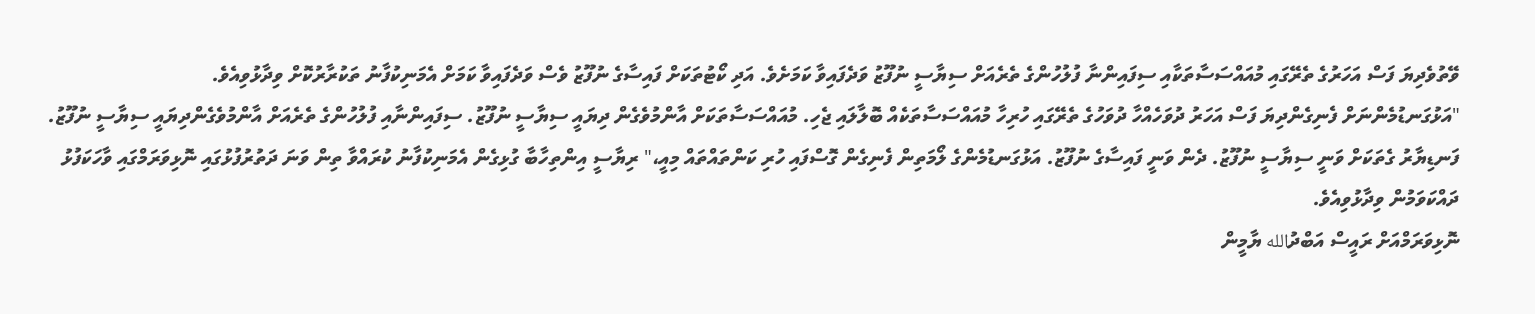ވޭތުވެދިޔަ ފަސް އަހަރުގެ ތެރޭގައި މުއައްސަސާތަކާއި ސިފައިންނާ ފުލުހުންގެ ތެރެއަށް ސިޔާސީ ނުފޫޒު ވަދެފައިވާ ކަމަށެވެ. އަދި ކޯޓުތަކަށް ފައިސާގެ ނުފޫޒު ވެސް ވަދެފައިވާ ކަމަށް އެމަނިކުފާނު ތަކުރާރުކޮށް ވިދާޅުވިއެވެ.
"އަޅުގަނޑުމެންނަށް ފެނިގެންދިޔަ ފަސް އަހަރު ދުވަހެއްހާ ދުވަހުގެ ތެރޭގައި ހުރިހާ މުއައްސަސާތަކެއް ބޮލާލައި ޖެހި. މުއައްސަސާތަކަށް އާންމުވެގެން ދިޔައީ ސިޔާސީ ނުފޫޒު. ސިފައިންނާއި ފުލުހުންގެ ތެރެއަށް އާންމުވެގެންދިޔައީ ސިޔާސީ ނުފޫޒު. ފަނޑިޔާރު ގެތަކަށް ވަނީ ސިޔާސީ ނުފޫޒު. ދެން ވަނީ ފައިސާގެ ނުފޫޒު. އަޅުގަނޑުމެންގެ ލޯމަތިން ފެނިގެން ގޮސްފައި ހުރި ކަންތައްތައް މިއީ،" ރިޔާސީ އިންތިހާބާ ގުޅިގެން އެމަނިކުފާނު ކުރައްވާ ތިން ވަނަ ދަތުރުފުޅުގައި ނޮޅިވަރަމްގައި ވާހަކަފުޅު ދައްކަވަމުން ވިދާޅުވިއެވެ.
ނޮޅިވަރަމްއަށް ރައީސް އަބްދުالله ޔާމީން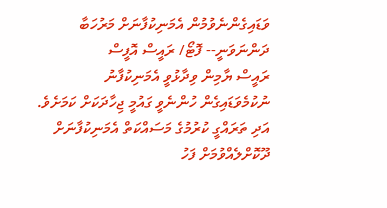ވަޑައިގެންނެވުމުން އެމަނިކުފާނަށް މަރުހަބާ ދަންނަވަނީ-- ފޮޓޯ/ ރައީސް އޮފީސް
ރައީސް ޔާމިން ވިދާޅުވީ އެމަނިކުފާނު ނުކުމެވަޑައިގެން ހުންނެވީ ގައުމީ ޖިހާދަކަށް ކަމަށެވެ. އަދި ތަރައްގީ ކުރުމުގެ މަސައްކަތް އެމަނިކުފާނަށް ދޫކޮށްލެއްވުމަށް ފަހު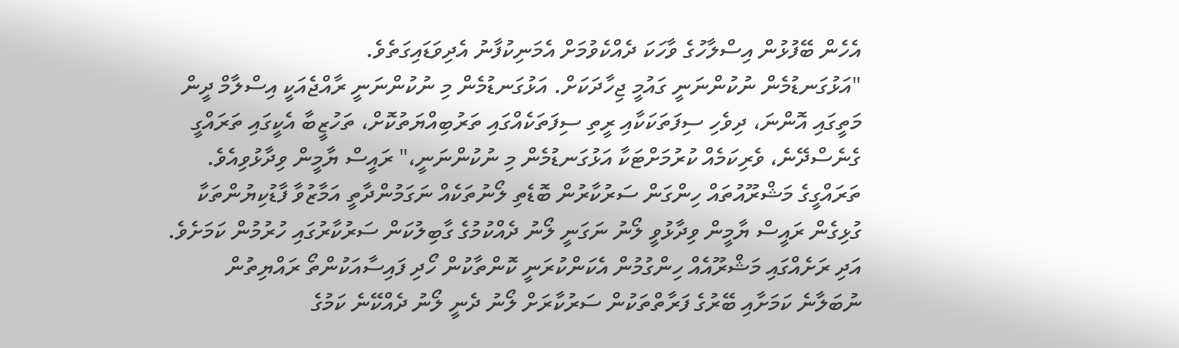އެހެން ބޭފުޅުން އިސްލާހުގެ ވާހަކަ ދެއްކެވުމަށް އެމަނިކުފާނު އެދިވަޑައިގަތެވެ.
"އަޅުގަނޑުމެން ނުކުންނަނީ ގައުމީ ޖިހާދަކަށް. އަޅުގަނޑުމެން މި ނުކުންނަނީ ރާއްޖެއަކީ އިސްލާމް ދީން މަތީގައި އޮންނަ، ދިވެހި ސިފަތަކަކާއި ރީތި ސިފަތަކެއްގައި ތަރުބިއްޔަތުކޮށް، ތަހުޒީބާ އެކީގައި ތަރައްގީ ގެނެސްދޭނެ، ވެރިކަމެއް ކުރުމަށްޓަކާ އަޅުގަނޑުމެން މި ނުކުންނަނީ،" ރައީސް ޔާމީން ވިދާޅުވިއެވެ.
ތަރައްގީގެ މަޝްރޫއުތައް ހިންގަން ސަރުކާރުން ބޮޑެތި ލޯނުތަކެއް ނަގަމުންދާތީ އަމާޒުވާ ފާޑުކިޔުންތަކާ ގުޅިގެން ރައީސް ޔާމީން ވިދާޅުވީ ލޯނު ނަގަނީ ލޯނު ދެއްކުމުގެ ގާބިލުކަން ސަރުކާރުގައި ހުރުމުން ކަމަށެވެ. އަދި ރަށެއްގައި މަޝްރޫއެއް ހިންގުމުން އެކަންކުރަނީ ކޮންތާކުން ހޯދި ފައިސާއަކުންތޯ ރައްޔިތުން ނުބަލާނެ ކަމަށާއި ބޭރުގެ ފަރާތްތަކުން ސަރުކާރަށް ލޯނު ދެނީ ލޯނު ދެއްކޭނެ ކަމުގެ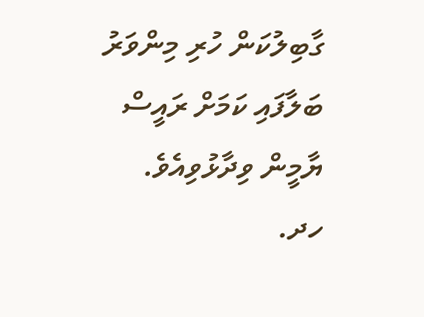ގާބިލުކަން ހުރި މިންވަރު ބަލާފައި ކަމަށް ރައީސް ޔާމީން ވިދާޅުވިއެވެ.
ހދ.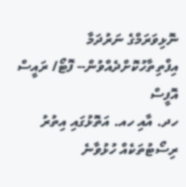ނޮޅިވަރަމްގެ ނަރުދަމާ އިފްތިތާހުކޮށްދެއްވުން-- ފޮޓޯ/ ރައީސް އޮފީސް
ހދ. އާއި ހއ. އަތޮޅުގައި އިތުރު ރިސޯޓުތަކެއް ހުޅުވާނެ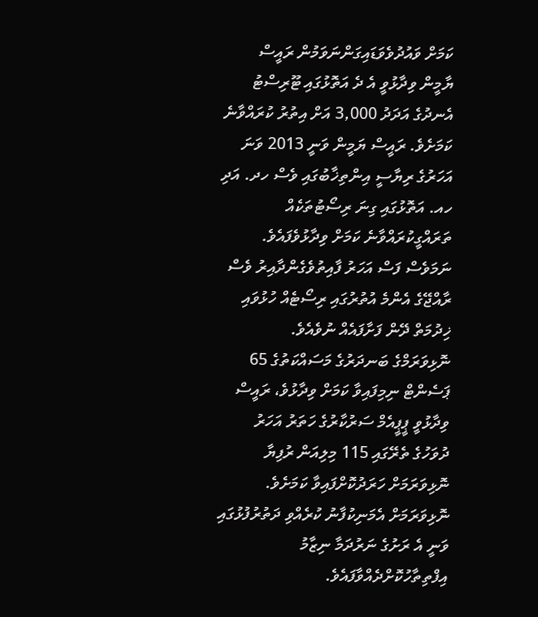ކަމަށް ވައުދުވެވަޑައިގަންނަވަމުން ރައީސް ޔާމީން ވިދާޅުވީ އެ ދެ އަތޮޅުގައި ޓޫރިސްޓު އެނދުގެ އަދަދު 3,000 އަށް އިތުރު ކުރައްވާނެ ކަމަށެވެ. ރައީސް ޔަމީން ވަނީ 2013 ވަނަ އަހަރުގެ ރިޔާސީ އިންތިޚާބުގައި ވެސް ހދ. އަދި ހއ. އަތޮޅުގައި ގިނަ ރިސޯޓުތަކެއް ތަރައްގީކުރައްވާނެ ކަމަށް ވިދާޅުވެފައެވެ. ނަމަވެސް ފަސް އަހަރު ފާއިތުވެގެންދާއިރު ވެސް ރާއްޖޭގެ އެންމެ އުތުރުގައި ރިސޯޓެއް ހުޅުވައި ޚިދުމަތް ދޭން ފަށާފައެއް ނުވެއެވެ.
ނޮޅިވަރަމްގެ ބަނދަރުގެ މަސައްކަތުގެ 65 ޕަސެންޓް ނިމިފައިވާ ކަމަށް ވިދާޅުވެ، ރައީސް ވިދާޅުވީ ޕީޕީއެމް ސަރުކާރުގެ ހަތަރު އަހަރު ދުވަހުގެ ތެރޭގައި 115 މިލިއަން ރުފިޔާ ނޮޅިވަރަމަށް ހަރަދުކޮށްފައިވާ ކަމަށެވެ.
ނޮޅިވަރަމަށް އެމަނިކުފާނު ކުރެއްވި ދަތުރުފުޅުގައި ވަނީ އެ ރަށުގެ ނަރުދަމާ ނިޒާމު އިފްތިތާހުކޮށްދެއްވާފައެވެ.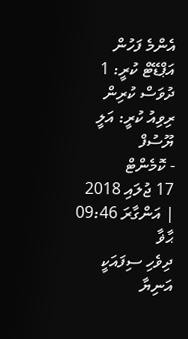އެންމެ ފަހުން އަޕްޑޭޓް ކުރީ: 1 ދުވަސް ކުރިން
ރިވިއު ކުރީ: އަލީ ޔޫސުފް
- ކޮމެންޓް
17 ޖުލައި 2018 | އަންގާރަ 09:46
ޙާޥާ
ދިވެހި ސިފައަކީ އަނިޔާ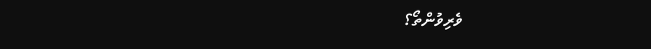ވެރިވުންތޯ؟